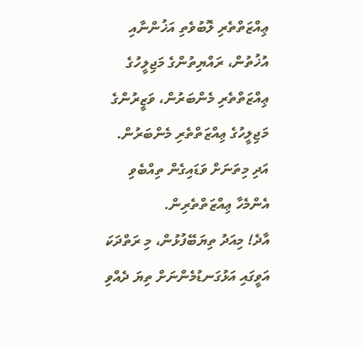ޢިއްޒަތްތެރި ލޮބުވެތި އަޚުންނާއި އުޚުތުން، ރައްޔިތުންގެ މަޖިލީހުގެ ޢިއްޒަތްތެރި މެންބަރުން، ވަޒީރުންގެ މަޖިލީހުގެ ޢިއްޒަތްތެރި މެންބަރުން. އަދި މިތަނަށް ވަޑައިގެން ތިއްބެވި އެންމެހާ ޢިއްޒަތްތެރިން.
އާދެ! މިއަދު ތިޔަބޭފުޅުން، މި ރަތްދަކަ އަވީގައި އަޅުގަނޑުމެންނަށް ތިޔަ ދެއްވި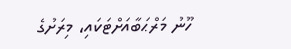ހޫނު މަރްޙަބާއަށްޓަކައި، މިރަށުގެ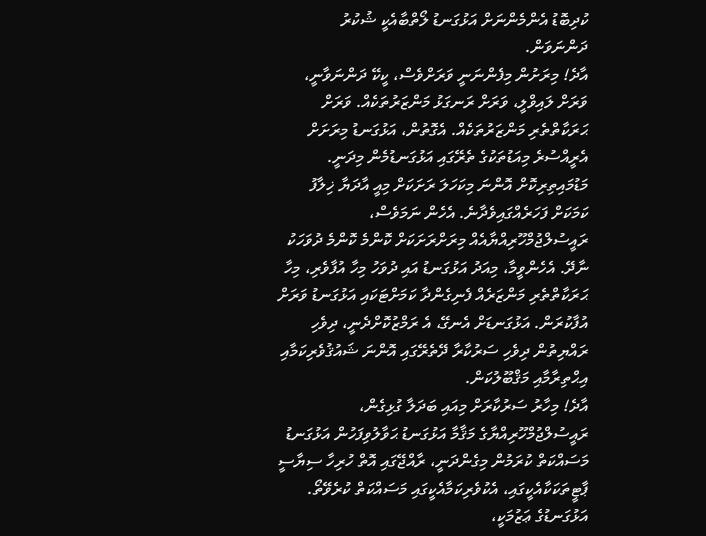ކުދިބޮޑު އެންމެންނަށް އަޅުގަނޑު ލޯތްބާއެކީ ޝުކުރު ދަންނަވަން.
އާދެ! މިރަށުން މިފެންނަނީ ވަރަށްވެސް، ކީކޭ ދަންނަވާނީ، ވަރަށް ލައިވްލީ، ވަރަށް ރަނގަޅު މަންޒަރުތަކެއް. ވަރަށް ޙަރަކާތްތެރި މަންޒަރުތަކެއް. އެގޮތުން، އަޅުގަނޑު މިރަށަށް އެރީއްސުރެ މިއަޑުތަކުގެ ތެރޭގައި އަޅުގަނޑުމެން މިދަނީ. މަޑުމައިތިރިކޮށް އޮންނަ މިކަހަލަ ރަށަކަށް މިއީ އާދަޔާ ޚިލާފު ކަމަކަށް ފަހަރެއްގައިވެދާނެ. އެހެން ނަމަވެސް، ރައީސުލްޖުމްހޫރިއްޔާއެއް މިރަށްރަށަކަށް ކޮންމެ ކޮންމެ ދުވަހަކު ނާދޭ. އެހެންވީމާ، މިއަދު އަޅުގަނޑު އައި ދުވަހު މިހާ އުފާވެރި، މިހާ ޙަރަކާތްތެރި މަންޒަރެއް ފެނިގެންދާ ކަމަށްޓަކައި އަޅުގަނޑު ވަރަށް އުފާކުރަން. އަޅުގަނޑަށް އެނގޭ، އެ ރަމްޒުކޮށްދެނީ، ދިވެހި ރައްޔިތުން ދިވެހި ސަރުކާރާ ދޭތެރޭގައި އޮންނަ ޝައުޤުވެރިކަމާއި އިޙްތިރާމާއި މަޤްބޫލުކަން.
އާދެ! މިހާރު ސަރުކާރަށް މިއައި ބަދަލާ ގުޅިގެން، ރައީސުލްޖުމްހޫރިއްޔާގެ މަޤާމާ އަޅުގަނޑު ޙަވާލުވިފަހުން އަޅުގަނޑު މަސައްކަތް ކުރަމުން މިގެންދަނީ، ރާއްޖޭގައި އޮތް ހުރިހާ ސިޔާސީ ޕާޓީތަކަކާއެކީގައި، އެކުވެރިކަމާއެކީގައި މަސައްކަތް ކުރެވޭތޯ. އަޅުގަނޑުގެ ޢަޒުމަކީ،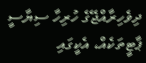ދިވެހިރާއްޖޭގެ ހުރިހާ ސިޔާސީ ޕާޓީތަކެއް، އެކީގައި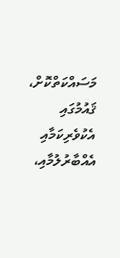މަސައްކަތްކޮށް، ޤައުމުގައި އެކުވެރިކަމާއި އެއްބާރުލުމާއި،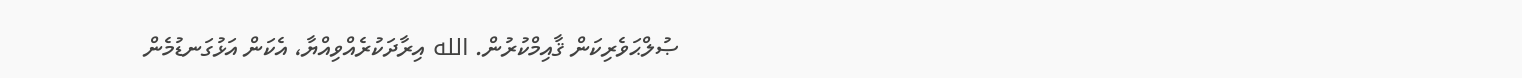ޞުލްޙަވެރިކަން ޤާއިމްކުރުން. الله އިރާދަކުރެއްވިއްޔާ، އެކަން އަޅުގަނޑުމެން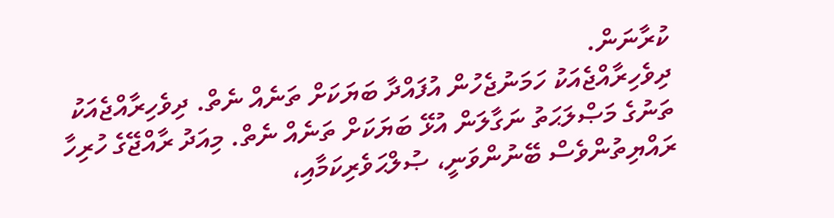ކުރާނަން.
ދިވެހިރާއްޖެއަކު ހަމަނުޖެހުން އުފައްދާ ބަޔަކަށް ތަނެއް ނެތް. ދިވެހިރާއްޖެއަކު ތަނުގެ މަޞްލަޙަތު ނަގާލަން އުޅޭ ބަޔަކަށް ތަނެއް ނެތް. މިއަދު ރާއްޖޭގެ ހުރިހާ ރައްޔިތުންވެސް ބޭނުންވަނީ، ޞުލްޙަވެރިކަމާއި،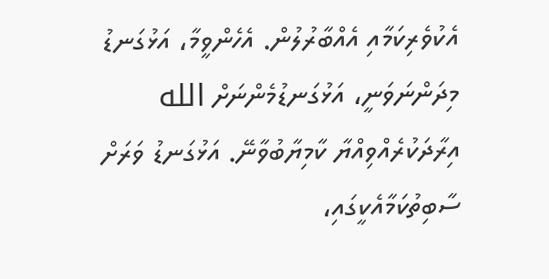އެކުވެރިކަމާއި އެއްބާރުލުން. އެހެންވީމާ، އަޅުގަނޑު މިދަންނަވަނީ، އަޅުގަނޑުމެންނަށް الله އިރާދަކުރެއްވިއްޔާ ކާމިޔާބުވާނޭ. އަޅުގަނޑު ވަރަށް ސާބިތުކަމާއެކީގައި،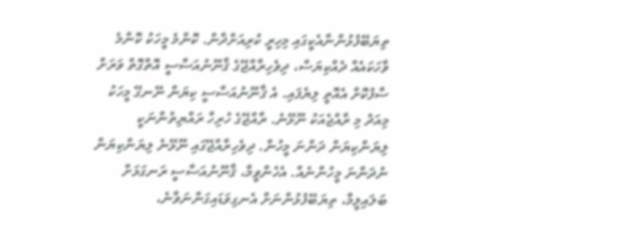ތިޔަބޭފުޅުންނާއެކީގައި މިހިރީ ކުރިއަށްދާން. ކޮންމެ މީހަކު ކޮންމެ ވާހަކައެއް ދެއްކިޔަސް، ދިވެހިރާއްޖޭގެ ޤާނޫނުއަސާސީ އޮތްގޮތް ވަރަށް ސާފުކޮށް އެއޮތީ ލިޔެފައި. އެ ޤާނޫނުއަސާސީ ކިޔަން ނޭނގޭ މީހަކު މިއަދު މި ރާއްޖެއަކު ނޫޅޭނެ. ރާއްޖޭގެ ހުރިހާ ރައްޔިތުންނަކީ ލިޔަންކިޔަން ދަންނަ މީހުން. ދިވެހިރާއްޖޭގައި ނޫޅޭނެ ލިޔަންކިޔަން ނުދަންނަ މީހުންނެއް. އެހެންވީމާ، ޤާނޫނުއަސާސީ ރަނގަޅަށް ބަލައިލީމާ، ތިޔަބޭފުޅުންނަށް އެނގިވަޑައިގަންނަވާނެ،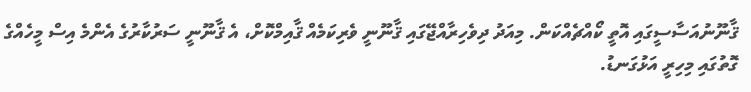ޤާނޫނުއަސާސީގައި އޮތީ ކޯއްޗެއްކަން. މިއަދު ދިވެހިރާއްޖޭގައި ޤާނޫނީ ވެރިކަމެއް ޤާއިމްކޮށް، އެ ޤާނޫނީ ސަރުކާރުގެ އެންމެ އިސް މީހެއްގެ ގޮތުގައި މިހިރީ އަޅުގަނޑު.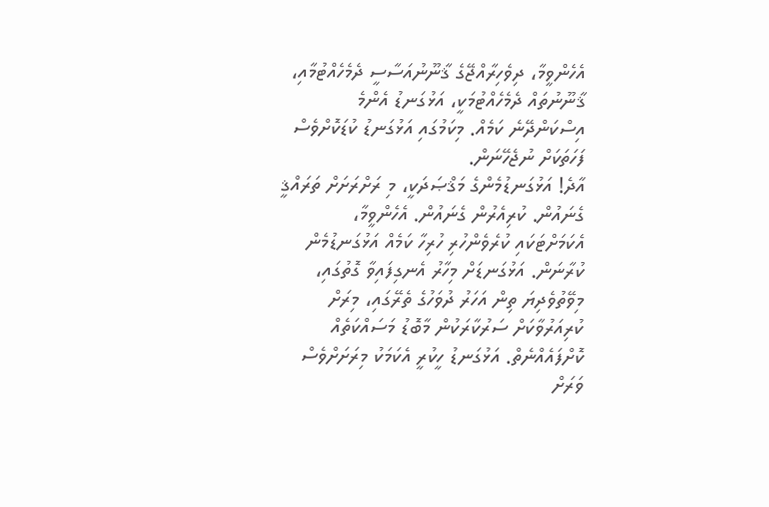އެހެންވީމާ، ދިވެހިރާއްޖޭގެ ޤާނޫނުއަސާސީ ދެމެހެއްޓުމާއި، ޤާނޫނުތައް ދެމެހެއްޓުމަކީ، އަޅުގަނޑު އެންމެ އިސްކަންދޭނެ ކަމެއް. މިކަމުގައި އަޅުގަނޑު ކުޑަކޮށްވެސް ފަހަތަކަށް ނުޖެހޭނަން.
އާދެ! އަޅުގަނޑުމެންގެ މަޤްޞަދަކީ، މި ރަށްރަށަށް ތަރައްޤީ ގެނައުން. ކުރިއެރުން ގެނައުން. އެހެންވީމާ، އެކަމަށްޓަކައި ކުރެވެންހުރި ހުރިހާ ކަމެއް އަޅުގަނޑުމެން ކުރާނަން. އަޅުގަނޑަށް މިހާރު އެނގިފައިވާ ގޮތުގައި، މިވޭތުވެދިޔަ ތިން އަހަރު ދުވަހުގެ ތެރޭގައި، މިރަށް ކުރިއަރުވާކަށް ސަރުކާރަކުން މާބޮޑު މަސައްކަތެއް ކޮށްފައެއްނެތް. އަޅުގަނޑު ހީކުރީ އެކަމަކު މިރަށަށްވެސް ވަރަށް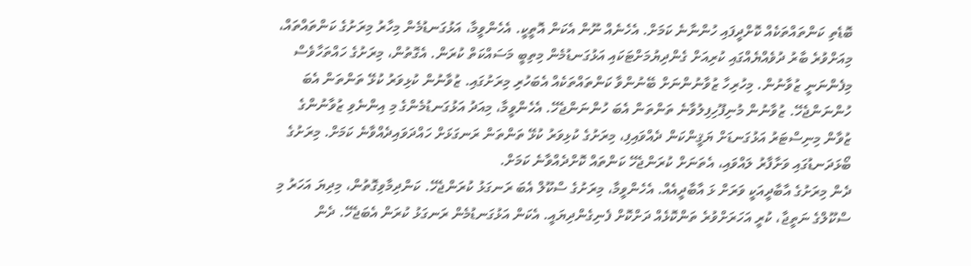ބޮޑެތި ކަންތައްތަކެއް ކޮށްދީފައި ހުންނާނެ ކަމަށް. އެހެނެއް ނޫން އެކަން އޮތީކީ. އެހެންވީމާ، އަޅުގަނޑުމެން މިހާރު މިރަށުގެ ކަންތައްތައް، މިއަށްވުރެ ބާރު ދުވެއްޔެއްގައި ކުރިއަށް ގެންދިޔުމަށްޓަކައި އަޅުގަނޑުމެން މިތިބީ މަސައްކަތް ކުރަން. އެގޮތުން، މިރަށުގެ ހައްތަހާވެސް މިފެންނަނީ ޒުވާނުން. މިހުރިހާ ޒުވާނުންނަށް ބޭނުންވާ ކަންތައްތަކެއް އެބަހުރި މިރަށުގައި. ޒުވާނުން ކުޅިވަރު ކުޅޭ ތަންތަން އެބަ ހުންނަންޖެހޭ. ޒުވާނުން މުނިފޫހިފިލުވާނެ ތަންތަން އެބަ ހުންނަންޖެހޭ. އެހެންވީމާ، މިއަދު އަޅުގަނޑުމެންގެ މި އިންނެވި ޒުވާނުންގެ ޒުވާން މިނިސްޓަރު އަޅުގަނޑަށް ޔަޤީންކަން ދެއްވައިފި، މިރަށުގެ ކުޅިވަރު ކުޅޭ ތަންތަން ރަނގަޅަށް ހައްދަވައިދެއްވާނެ ކަމަށް. މިރަށުގެ ބޯޅަދަނޑުގައި ވަށާފާރު ލައްވައި، އެތަނަށް ކުރަންޖެހޭ ކަންތައް ކޮށްދެއްވާނެ ކަމަށް.
ދެން މިރަށުގެ އާބާދީއަކީ ވަރަށް ޅަ އާބާދީއެއް. އެހެންވީމާ، މިރަށުގެ ސްކޫލް އެބަ ރަނގަޅު ކުރަންޖެހޭ. ކަންދިމާވިގޮތުން، މިދިޔަ އަހަރު މި ސްކޫލްގެ ނަތީޖާ، ކުރީ އަހަރަށްވުރެ ތަންކޮޅެއް ދަށްކޮށް ފެނިގެންދިޔައީ. އެކަން އަޅުގަނޑުމެން ރަނގަޅު ކުރަން އެބަޖެހޭ. ދެން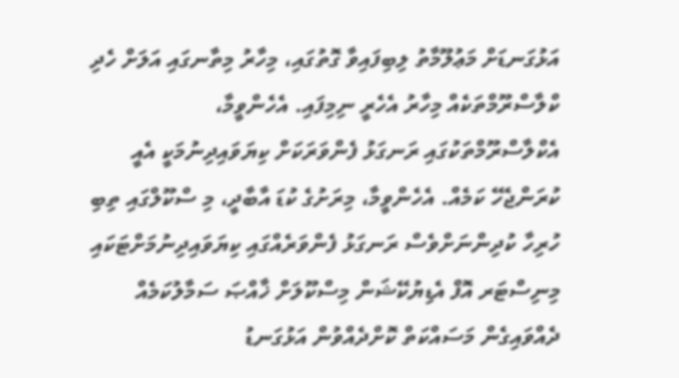އަޅުގަނޑަށް މަޢުލޫމާތު ލިބިފައިވާ ގޮތުގައި، މިހާރު މިތާނގައި އަލަށް ހެދި ކްލާސްރޫމްތަކެއް މިހާރު އެހެރީ ނިމިފައި. އެހެންވީމާ، އެކްލާސްރޫމްތަކުގައި ރަނގަޅު ފެންވަރަކަށް ކިޔަވައިދިނުމަކީ އެއީ ކުރަންޖެހޭ ކަމެއް. އެހެންވީމާ، މިރަށުގެ ކުޑަ އާބާދީ، މި ސްކޫލްގައި ތިބި ހުރިހާ ކުދިންނަށްވެސް ރަނގަޅު ފެންވަރެއްގައި ކިޔަވައިދިނުމަށްޓަކައި މިނިސްޓަރ އޮފް އެޑިޔުކޭޝަން މިސްކޫލަށް ޚާއްޞަ ސަމާލުކަމެއް ދެއްވައިގެން މަސައްކަތް ކޮށްދެއްވުން އަޅުގަނޑު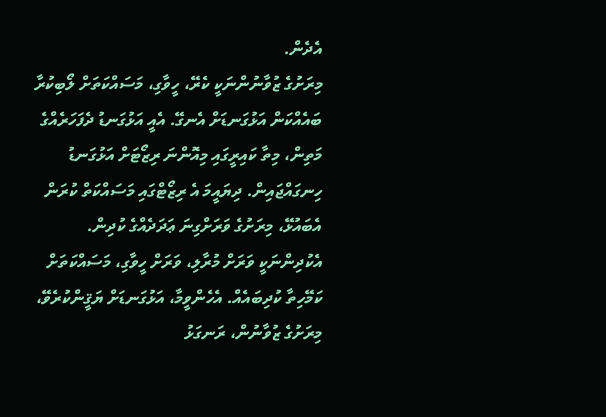އެދެން.
މިރަށުގެ ޒުވާނުންނަކީ ކެރޭ، ހީވާގި، މަސައްކަތަށް ލޯބިކުރާ ބައެއްކަން އަޅުގަނޑަށް އެނގޭ. އެއީ އަޅުގަނޑު ދެފަހަރެއްގެ މަތިން، މިތާ ކައިރީގައި މިއޮންނަ ރިޒޯޓަށް އަޅުގަނޑު ހިނގައްޖައިން. ދިޔައީމަ އެ ރިޒޯޓްގައި މަސައްކަތް ކުރަން އެބައުޅޭ، މިރަށުގެ ވަރަށްގިނަ ޢަދަދެއްގެ ކުދިން. އެކުދިންނަކީ ވަރަށް މުރާލި، ވަރަށް ހީވާގި، މަސައްކަތަށް ކަމޭހިތާ ކުދިބައެއް. އެހެންވީމާ، އަޅުގަނޑަށް ޔަޤީންކުރެވޭ، މިރަށުގެ ޒުވާނުން، ރަނގަޅު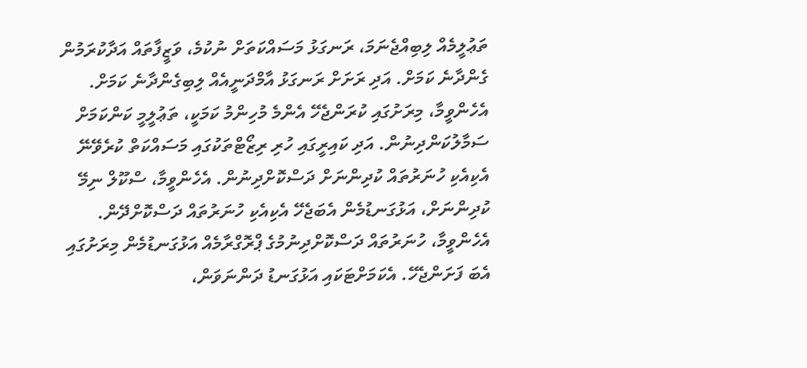ތަޢުލީމެއް ލިބިއްޖެނަމަ، ރަނގަޅު މަސައްކަތަށް ނުކުމެ، ވަޒީފާތައް އަދާކުރަމުން ގެންދާނެ ކަމަށް. އަދި ރަށަށް ރަނގަޅު އާމްދަނީއެއް ލިބިގެންދާނެ ކަމަށް. އެހެންވީމާ، މިރަށުގައި ކުރަންޖެހޭ އެންމެ މުހިންމު ކަމަކީ، ތަޢުލީމީ ކަންކަމަށް ސަމާލުކަންދިނުން. އަދި ކައިރީގައި ހުރި ރިޒޯޓްތަކުގައި މަސައްކަތް ކުރެވޭނޭ އެކިއެކި ހުނަރުތައް ކުދިންނަށް ދަސްކޮށްދިނުން. އެހެންވީމާ، ސްކޫލް ނިމޭ ކުދިންނަށް، އަޅުގަނޑުމެން އެބަޖެހޭ އެކިއެކި ހުނަރުތައް ދަސްކޮށްދޭން. އެހެންވީމާ، ހުނަރުތައް ދަސްކޮށްދިނުމުގެ ޕްރޮގްރާމެއް އަޅުގަނޑުމެން މިރަށުގައި އެބަ ފަށަންޖެހޭ. އެކަމަށްޓަކައި އަޅުގަނޑު ދަންނަވަން،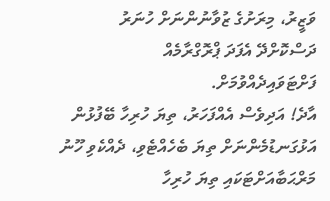ވަޒީރު، މިރަށުގެ ޒުވާނުންނަށް ހުނަރު ދަސްކޮށްދޭ އެފަދަ ޕްރޮގްރާމެއް ފަށްޓަވައިދެއްވުމަށް.
އާދެ! އަދިވެސް އެއްފަހަރު، ތިޔަ ހުރިހާ ބޭފުޅުން އަޅުގަނޑުމެންނަށް ތިޔަ ބެހެއްޓެވި، ދެއްކެވި ހޫނު މަރްޙަބާއަށްޓަކައި ތިޔަ ހުރިހާ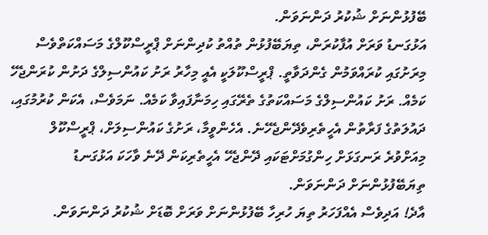ބޭފުޅުންނަށް ޝުކުރު ދަންނަވަން.
އަޅުގަނޑު ވަރަށް އުފާކުރަން، ތިޔަބޭފުޅުން ތުއްތު ކުދިންނަށް ޕްރީސްކޫލްގެ މަސައްކަތްވެސް މިރަށުގައި ކުރައްވަމުން ގެންދަވާތީ. ޕްރީސްކޫލަކީ އެއީ މިހާރު ރަށު ކައުންސިލްގެ ދަށުން ކުރަންޖެހޭ ކަމެއް. ރަށު ކައުންސިލްގެ މަސައްކަތުގެ ތެރޭގައި ހިމަނާފައިވާ ކަމެއް. ނަމަވެސް، އެކަން ކުރުމުގައި، ދައުލަތުގެ ފަރާތުން އެހީތެރިވެދޭންޖެހޭނެ. އެހެންވީމާ، ރަށުގެ ކައުންސިލަށް، ޕްރީސްކޫލް މިއަށްވުރެ ރަނގަޅަށް ހިންގުމަށްޓަކައި ދޭންޖެހޭ އެހީތެރިކަން ދޭނެ ވާހަކަ އަޅުގަނޑު ތިޔަބޭފުޅުންނަށް ދަންނަވަން.
އާދެ! އަދިވެސް އެއްފަހަރު ތިޔަ ހުރިހާ ބޭފުޅުންނަށް ވަރަށް ބޮޑަށް ޝުކުރު ދަންނަވަން.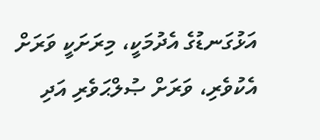އަޅުގަނޑުގެ އެދުމަކީ، މިރަށަކީ ވަރަށް އެކުވެރި، ވަރަށް ޞުލްޙަވެރި އަދި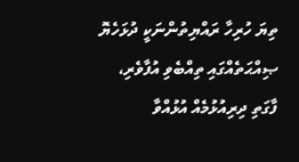ތިޔަ ހުރިހާ ރައްޔިތުންނަކީ ދުޅަހެޔޮ ޞިއްޙަތެއްގައި ތިއްބެވި އުފާވެރި، ފާގަތި ދިރިއުޅުމެއް އުޅުއްވާ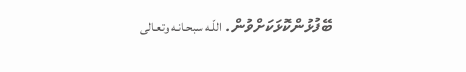ބޭފުޅުންކޮޅަކަށްވުން. اللّـه سبحـانـه وتعـالى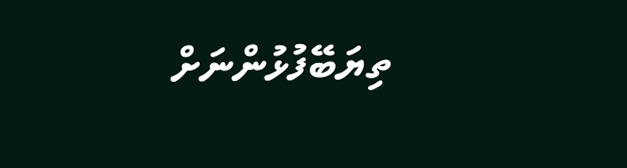ތިޔަބޭފުޅުންނަށް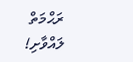ރަޙްމަތް ލައްވާށި!